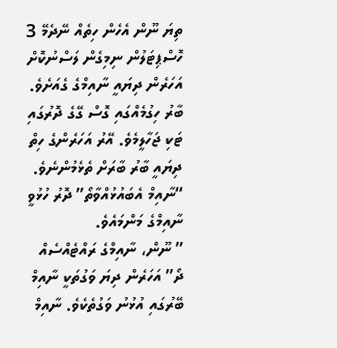ތިޔަ ނޫން އެހެން ހިތެއް ނޭދެމޭ 3
ހޮސްޕިޓަލުން ނިމިގެން ލަސްނުކޮށް އަހަރެން ދިޔައީ ނާއިމްގެ ގެއަށެވެ.
ބާރު ހިގުމެއްގައި ގޮސް ގޭގެ ދޮރުގައި ޓަކި ޖަހާލީމެވެ. އޭރު އަހަރެންގެ ހިތް ދިޔައީ ބާރު ބާރަށް ތެޅެމުންނެވެ.
“ނާއިމް އެބައުޅުއްވާތޯ” ދޮރު ހުޅުވީ ނާއިމްގެ މަންމައެވެ.
” ނޫން، ނާއިމްގެ ރައްޓެއްސެއް ދޯ” އަހަރެން ދިޔަ ވަގުތަކީ ނާއިމް ބޭރުގައި އުޅުނު ވަގުތެކެވެ. ނާއިމް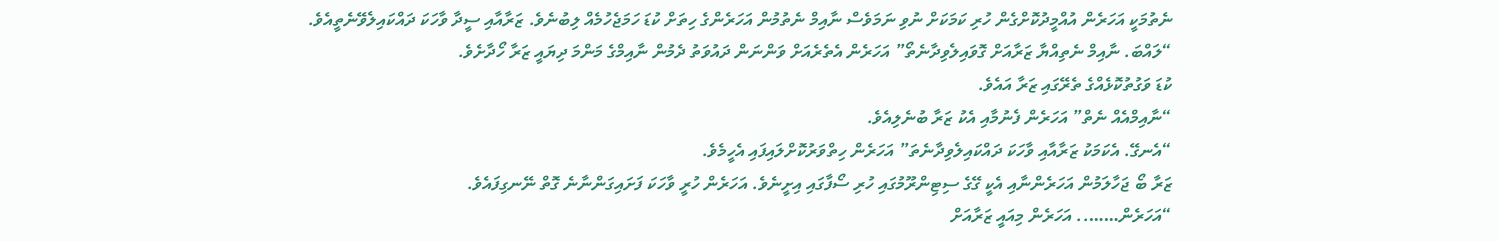ނެތުމަކީ އަހަރެން އުއްމީދުކޮށްގެން ހުރި ކަމަކަށް ނުވި ނަމަވެސް ނާއިމް ނެތުމުން އަހަރެންގެ ހިތަށް ކުޑަ ހަމަޖެހުމެއް ލިބުނެވެ. ޒަރާއާއި ސީދާ ވާހަކަ ދައްކައިލެވޭނެތީއެވެ.
“ލައްބަ. ނާއިމް ނެތިއްޔާ ޒަރާއަށް ގޮވައިލެވިދާނެތޯ” އަހަރެން އެތެރެއަށް ވަންނަން ދައުވަތު ދެމުން ނާއިމްގެ މަންމަ ދިޔައީ ޒަރާ ހޯދާށެވެ.
ކުޑަ ވަގުތުކޮޅެއްގެ ތެރޭގައި ޒަރާ އައެވެ.
“ނާއިމްއެއް ނެތް” އަހަރެން ފެނުމާއި އެކު ޒަރާ ބުނެލިއެވެ.
“އެނގޭ. އެކަމަކު ޒަރާއާއި ވާހަކަ ދައްކައިލެވިދާނެތަ” އަހަރެން ހިތްވަރުކޮށްލައިފައި އެހީމެވެ.
ޒަރާ ބޯ ޖަހާލަމުން އަހަރެންނާއި އެކީ ގޭގެ ސިޓިންރޫމުގައި ހުރި ސޯފާގައި އިށީނެވެ. އަހަރެން ހުރީ ވާހަކަ ފަށައިގަންނާނެ ގޮތް ނޭނގިފައެވެ.
“އަހަރެން…….. އަހަރެން މިއައީ ޒަރާއަށް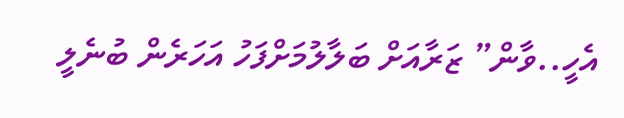އެހީ..ވާން” ޒަރާއަށް ބަލާލުމަށްފަހު އަހަރެން ބުނެލީ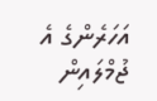އަހަރެންގެ އެ ޖުމްލައިން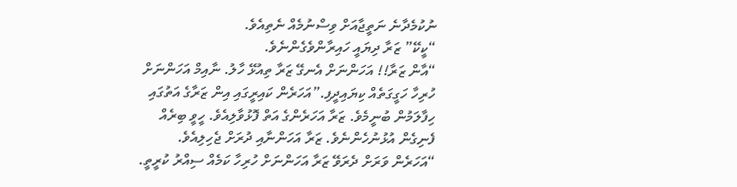ނުކުމެދާނެ ނަތީޖާއަށް ވިސްނުމެއް ނެތިއެވެ.
“ކީކޭ” ޒަރާ ދިޔައީ ހައިރާންވެގެންނެވެ.
“އާން ޒަރާ!! އަހަންނަށް އެނގޭ ޒަރާ ތިއުޅޭ ހާލު. ނާއިމް އަހަންނަށް ހުރިހާ ހަގީގަތެއް ކިޔައިދީފި.”އަހަރެން ކައިރީގައި އިން ޒަރާގެ އަތުގައި ހިފާލަމުން ބުނީމެވެ. ޒަރާ އަހަރެންގެ އަތް ފޮޅުވާލިއެވެ. ހީވީ ބިރެއް ފެނިގެން އުޅުނުހެންނެވެ. ޒަރާ އަހަންނާއި ދުރަށް ޖެހިލިއެވެ.
“އަހަރެން ވަރަށް ދެރަވޭ ޒަރާ އަހަންނަށް ހުރިހާ ކަމެއް ސިއްރު ކުރީތީ.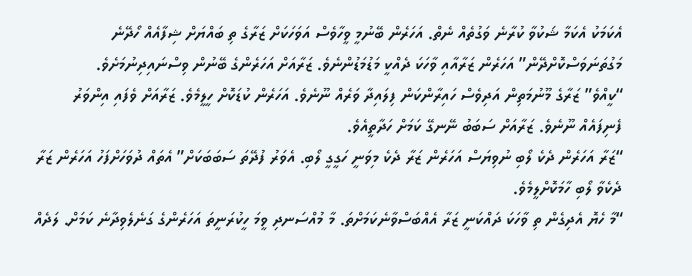އެކަމަކު އެކަމާ ޝަކުވާ ކުރާނެ ވަގުތެއް ނެތް. އަހަރެން ބޭނުމީ ވީހާވެސް އަވަހަކަށް ޒަރާގެ ތި ބައްޔަށް ޝިފާއެއް ހޯދޭނެ މަގުތަނަވަސްކޮށްދޭން” އަހަރެން ޒަރާއާއި ވާހަކަ ދެއްކީ މަޑުމަޑުންނެވެ. ޒަރާއަށް އަހަރެންގެ ބޭނުން ވިސްނައިދިނުމަށެވެ.
“ކީއްވެ” ޒަރާގެ މޫނުމަތިން އަދިވެސް ހައިރާންކަން ފިލައިދާ ވަރެއް ނޫނެވެ. އަހަރެން ކުޑަކޮށް ހީލީމެވެ. ޒަރާއަށް ވެފައި އިންވަރު ފެނިފައެއް ނޫނެވެ. ޒަރާއަށް ސަބަބު ނޭނގޭ ކަމަށް ހަދާތީއެވެ.
“ޒަރާ އަހަރެން ދެކެ ލޯބި ނުވިޔަސް އަހަރެން ޒަރާ ދެކެ މިވަނީ ހަގީގީ ލޯބި. އެވަރު ފުދޭތަ ސަބަބަކަށް” އެތައް ދުވަހަށްފަހު އަހަރެން ޒަރާ ދެކެވާ ލޯބި ހާމަކޮށްލީމެވެ.
“މާ ހެޔޮ އެދިގެން ތި ވާހަކަ ދައްކަނީ ޒަރާ އެއްބަސްވާނެކަމަށްތަ. މާ މުއްސަނދި ވީމަ ހީކުރަނީތަ އަހަރެންގެ ގަނެލެވިދާނެ ކަމަށް. ލަދެއް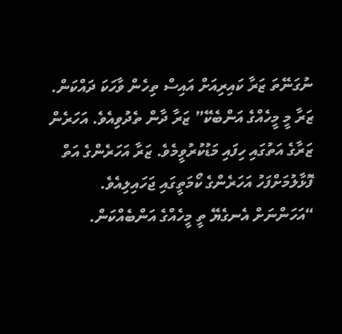ނުގަނޭތަ ޒަރާ ކައިރިއަށް އައިސް ތިހެން ވާހަކަ ދައްކަން. ޒަރާ މީ މީހެއްގެ އަންބެކޭ” ޒަރާ ދާން ތެދުވިއެވެ. އަހަރެން ޒަރާގެ އަތުގައި ހިފައި މަޑުކުރުވީމެވެ. ޒަރާ އަހަރެންގެ އަތް ފޮޅާލުމަށްފަހު އަހަރެންގެ ކޯމަތީގައި ޖަހައިލިއެވެ.
“އަހަންނަށް އެނގެޔޭ ތީ މީހެއްގެ އަންބެއްކަން.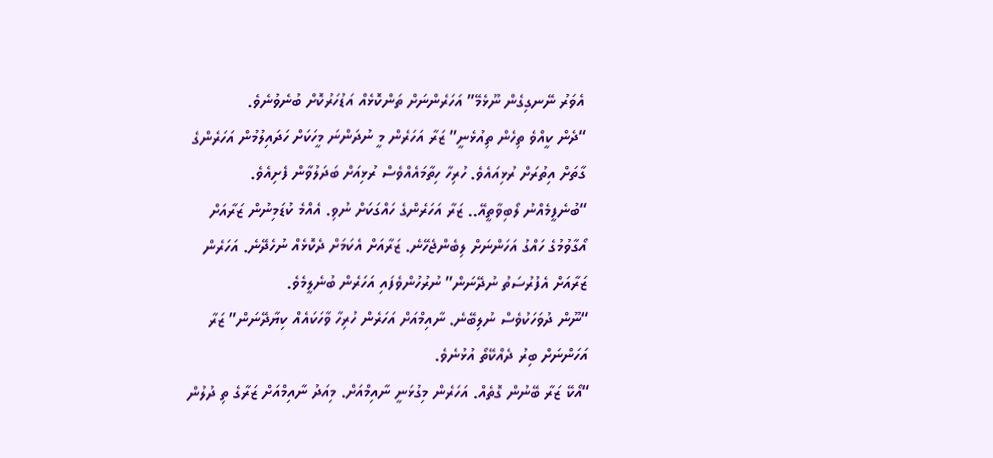އެވަރު ނޭނގިގެން ނޫޅެމޭ” އަހަރެންނަށް ތަންކޮޅެއް އަޑުހަރުކޮށް ބުނެވުނެވެ.
“ދެން ކީއްވެ ތިހެން ތިއުޅެނީ” ޒަރާ އަހަރެން މީ ނުދަންނަ މީހަކަށް ހަދައިލުމުން އަހަރެންގެ ގާތަށް އިތުރަށް ރުޅިއައެވެ. ހުރިހާ ހިތާމައެއްވެސް ރުޅިއަށް ބަދަލުވާން ފެށިއެވެ.
“ބުނެފީމެއްނު ލޯބިވާތީއޭ.. ޒަރާ އަހަރެންގެ ހައްގަކަށް ނުވި. އެއްމެ ކުޑަމިނުން ޒަރާއަށް އޯގާވުމުގެ ހައްގު އަހަންނަށް ލިބެންޖެހޭނެ. ޒަރާއަށް އެކަމަށް ދެކޮޅެއް ނުހެދޭނެ. އަހަރެން ޒަރާއަށް އެފުރުސަތު ނުދޭނަން” ނުރުހުންވެފައި އަހަރެން ބުނެލީމެވެ.
“ނޫން ދުވަހަކުވެސް ނުލިބޭނެ. ނާއިމްއަށް އަހަރެން ހުރިހާ ވާހަކައެއް ކިޔާދޭނަން” ޒަރާ އަހަންނަށް ބިރު ދެއްކޭތޯ އުޅުނެވެ.
“އޯކޭ ޒަރާ ބޭނުން ގޮތެއް. އަހަރެން މިގުޅަނީ ނާއިމްއަށް. މިއަދު ނާއިމްއަށް ޒަރާގެ ތި ދުލުން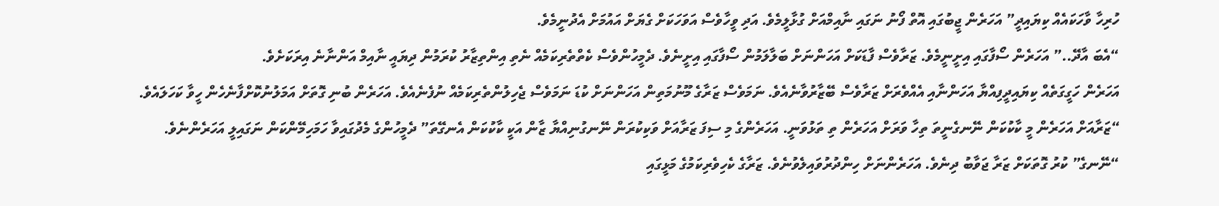ހުރިހާ ވާހަކައެއް ކިޔައިދީ” އަހަރެން ޖީބުގައި އޮތް ފޯނު ނަގައި ނާއިމްއަށް ގުޅާލީމެވެ. އަދި ވީހާވެސް އަވަހަކަށް ގެޔަށް އައުމަށް އެދުނީމެވެ.
“އެބަ އާދޭ..” އަހަރެން ސޯފާގައި އިށީނީމެވެ. ޒަރާވެސް ފާޑަކަށް އަހަންނަށް ބަލާލަމުން ސޯފާގައި އިށީނެވެ. ދެމީހުންވެސް ކެތްތެރިކަމެއް ނެތި އިންތިޒާރު ކުރަމުން ދިޔައީ ނާއިމް އަންނާނެ އިރަކަށެވެ.
އަހަރެން ހަގީގަތެއް ކިޔައިދީފިއްޔާ އަހަންނާއި އެއްވެރަށް ޒަރާވެސް ބޭޒާރުވާނެއެވެ. ނަމަވެސް ޒަރާގެ މޫނުމަތިން އަހަންނަށް ކުޑަ ނަމަވެސް ޖެހިލުންތެރިކަމެއް ނުފެނެއެވެ. އަހަރެން ބުނި ގޮތަށް އަމަލުނުކޮށްފާނެހެން ހީވާ ކަހަލައެވެ.
“ޒަރާއަށް އަހަރެން މީ ކާކުކަން ނޭނގެނީތަ ތިހާ ވަރަށް އަހަރެން ތި ތަޅުވަނީ. އަހަރެންގެ މި ސިފަ ޒަރާއަށް ވަކިކުރަން ނޭނގުނިއްޔާ ޒާން އަކީ ކާކުކަން އެނގޭތަ” ދެމީހުންގެ މެދުގައިވާ ހަމަހިމޭންކަން ނަގައިލީ އަހަރެންނެވެ.
“ނޭނގެ” ކުރު ގޮތަކަށް ޒަރާ ޖަވާބު ދިނެވެ. އަހަރެންނަށް ހިންދުރުވައިލެވުނެވެ. ޒަރާގެ ކެހިވެރިކަމުގެ މަޅީގައި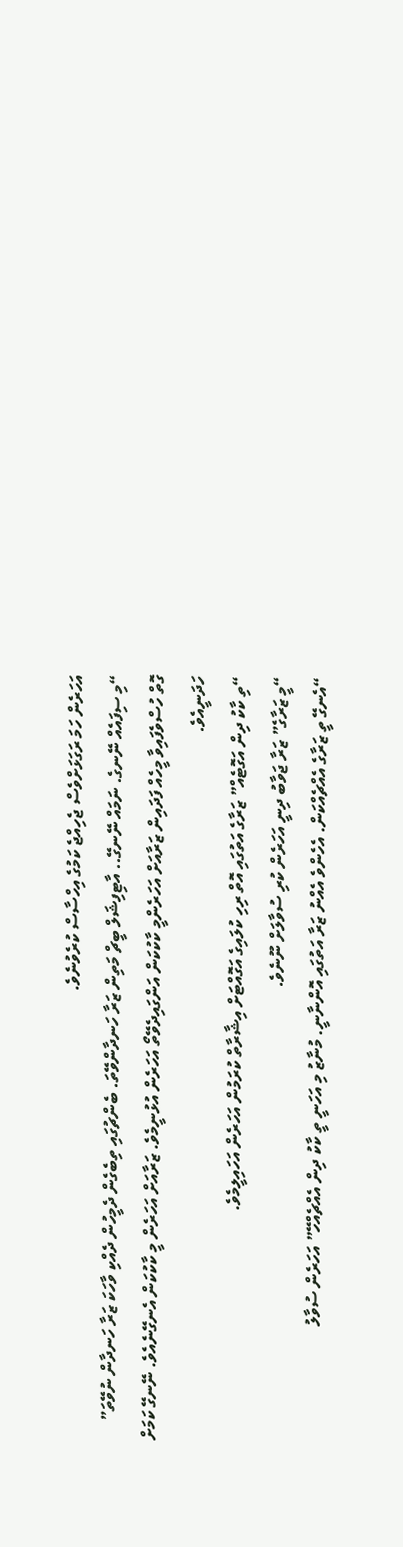އަހަރެން ހަމަ ރަގަޅަށްވެސް ޖެހިއްޖެ ކަމުގެ އިހްސާސް ކުރެވުނެވެ.
“މި ސިފައެއް ނޭނގެ. ނަމައް ނޭނގޭ.. އާޓިފިޝަލް ބީޗް މަތިން ޒަރާ ހަނދާންވޭތަ. ބެންޗުގައި ތިބެގެން ދެމީހުން ދެއްކި ވާހަކަ ޒަރާ ހަނދާން ނުވޭތަ” ގޮތް ހުސްވެފައިވާ މީހެއް ފަދައިން ޒަރާއަށް އަހަރެންމީ ކާކުކަން އަންގައިދެވޭތޯ އަހަރެން އުޅުނީމެވެ. ޒަރާއަށް އަހަރެން މީ ކާކުކަން އެނގޭނެއެވެ. ނޭނގޭ ކަމަށް ހަދަނީއެވެ.
“ތި ކާކު ދިން އަގޮޓެއް” ޒަރާގެ އަތުގައި އޮތް ރިހި ކުލައިގެ އަގޮއްޓަށް އިޝާރާތް ކުރަމުން އަހަރެން އަހައިލީމެވެ.
“މީ ޒަރާގެ” ޒަރާ ޖަވާބު ދިނީ އަހަރެން ކުރި ސުވާލަށް ނޫނެވެ.
“އެނގޭ ތީ ޒަރާގެ އެއްޗެއްކަން. އެހެންވެ އެއްނު ޒަރާ އަތުގައި އޮންނާނީ. މުނާޒު މި އަހަނީ ތީ ކާކު ދިން އެއްޗެއްހޭ” އަހަރެން ސުވާލު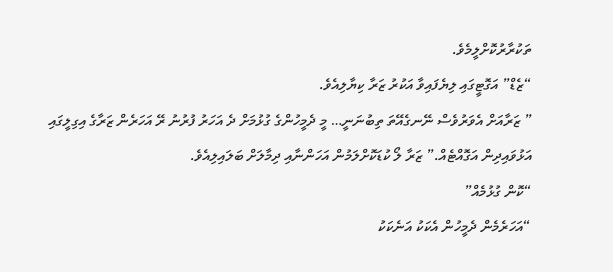ތަކުރާރުކޮށްލީމެވެ.
“ޒެޑް” އަގޮޓީގައި ލިޔެފައިވާ އަކުރު ޒަރާ ކިޔާލިއެވެ.
” ޒަރާއަށް އެވަރުވެސް ނޭނގެއޭތަ ތިބުނަނީ… މީ ދެމީހުންގެ ގުޅުމަށް ދެ އަހަރު ފުރުނު ރޭ އަހަރެން ޒަރާގެ އިގިލީގައި އަޅުވައިދިން އަގޮއްޓެއް.” ޒަރާ ލޯ ކުޑަކޮށްލަމުން އަހަންނާއި ދިމާލަށް ބަލައިލިއެވެ.
“ކޮން ގުޅުމެއް”
“އަހަރެމެން ދެމީހުން އެކަކު އަނެކަކު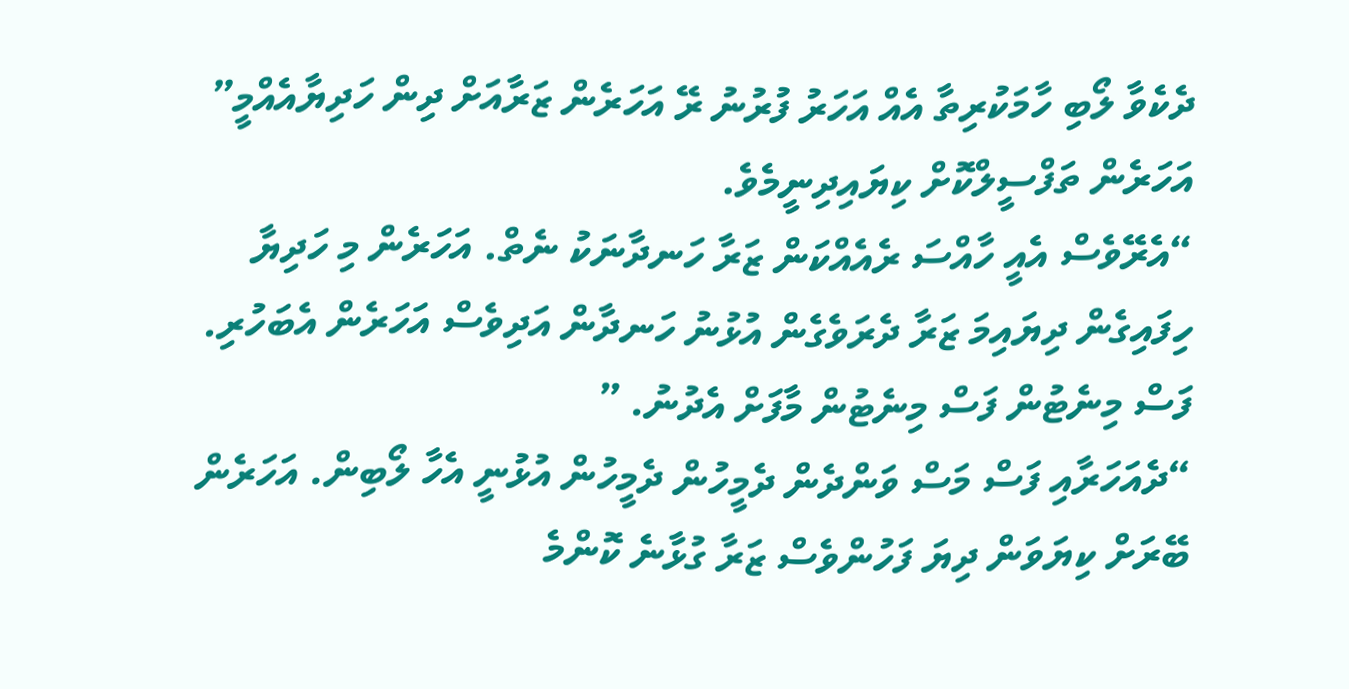ދެކެވާ ލޯބި ހާމަކުރިތާ އެއް އަހަރު ފުރުނު ރޭ އަހަރެން ޒަރާއަށް ދިން ހަދިޔާއެއްމީ” އަހަރެން ތަފްސީލްކޮށް ކިޔައިދިނީމެވެ.
“އެރޭވެސް އެއީ ހާއްސަ ރެއެއްކަން ޒަރާ ހަނދާނަކު ނެތް. އަހަރެން މި ހަދިޔާ ހިފައިގެން ދިޔައިމަ ޒަރާ ދެރަވެގެން އުޅުނު ހަނދާން އަދިވެސް އަހަރެން އެބަހުރި. ފަސް މިނެޓުން ފަސް މިނެޓުން މާފަށް އެދުނު. ”
“ދެއަހަރާއި ފަސް މަސް ވަންދެން ދެމީހުން ދެމީހުން އުޅުނީ އެހާ ލޯބިން. އަހަރެން ބޭރަށް ކިޔަވަން ދިޔަ ފަހުންވެސް ޒަރާ ގުޅާނެ ކޮންމެ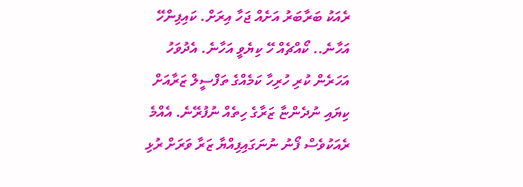ރެއަކު ބަރާބަރު އަށެއް ޖަހާ އިރަށް. ކައިފިންހޭ އަހާނެ.. ކޯއްޗެއް ހޭ ކިޔެވީ އަހާނެ. އެދުވަހު އަހަރެން ކުރި ހުރިހާ ކަމެއްގެ ތަފްސީލް ޒަރާއަށް ކިޔައި ނުދެންޏާ ޒަރާގެ ހިތެއް ނުފުރޭނެ. އެއްމެ ރެއަކުވެސް ފޯނު ނުނަގައިފިއްޔާ ޒަރާ ވަރަށް ރުޅި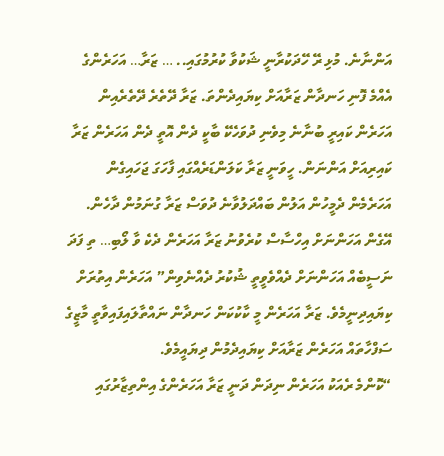އަންނާނެ. މުޅި ރޭ ހޭދަކުރާނީ ޝަކުވާ ކުރުމުގައި.. … ޒަރާ… އަހަރެންގެ އެއްމެ ފޮނި ހަނދާން ޒަރާއަށް ކިޔައިދެންތަ. ޒަރާ ދޭތެރެ ދޭތެރެއިން އަހަރެން ކައިރީ ބުނާނެ މިވެނި ދުވަހެކޭ ބާކީ ދެން އޮތީ ދެން އަހަރެން ޒަރާ ކައިރިއަށް އަންނަން. ހީވަނީ ޒަރާ ކަލަންޑަރެއްގައި ފާހަގަ ޖަހައިގެން އަހަރެމެން ދެމީހުން އަލުން ބައްދަލުވާނެ ދުވަސް ޒަރާ ގުނަމުން ދާހެން. އޭގެން އަހަންނަށް އިހްސާސް ކުރެވުނު ޒަރާ އަހަރެން ދެކެ ވާ ލޯބި… ތި ފަދަ ނަސީބެއް އަހަންނަށް ދެއްވެވީތީ ޝުކުރު ދެއްނެވިން” އަހަރެން އިތުރަށް ކިޔައިދިނީމެވެ. ޒަރާ އަހަރެން މީ ކާކުކަން ހަނދާން ނައްތާލައިފައިވާތީ މާޒީގެ ސަފްހާތައް އަހަރެން ޒަރާއަށް ކިޔައިދެމުން ދިޔައީމެވެ.
“ކޮންމެ ރެއަކު އަހަރެން ނިދަން ދަނީ ޒަރާ އަހަރެންގެ އިންތިޒާރުގައި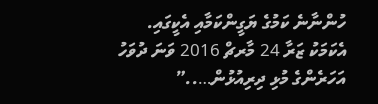ހުންނާނެ ކަމުގެ ޔަގީންކަމާއި އެކީގައި. އެކަމަކު ޒަރާ 24 މާރޗް 2016 ވަނަ ދުވަހު އަހަރެންގެ މުޅި ދިރިއުޅުން…..”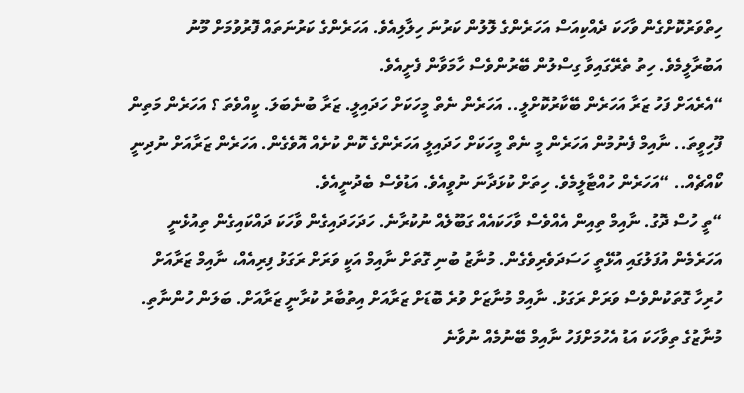ހިތްވަރުކޮށްގެން ވާހަކަ ދެއްކިއަސް އަހަރެންގެ ލޮލުން ކަރުނަ ހިލާލިއެވެ. އަހަރެންގެ ކަރުނަތައް ފޮރުވުމަށް މޫނު އަބުރާލީމެވެ. ހިތު ތެރޭގައިވާ ގިސްލުން ބޭރުންވެސް ހާމަވާން ފެށީއެވެ.
“އެރެއަށް ފަހު ޒަރާ އަހަރެން ބޭކާރުކޮށްލީ.. އަހަރެން ނެތް މީހަކަށް ހަދައިލީ. ޒަރާ ބުނެބަލަ. ކީއްވެތަ ؟ އަހަރެން މަތިން ފޫހިވީތަ.. ނާއިމް ފެނުމުން އަހަރެން މީ ނެތް މީހަކަށް ހަދައިލީ އަހަރެންގެ ކޮން ކުށެއް އޮވެގެން. އަހަރެން ޒަރާއަށް ނުދިނީ ކޯއްޗެއް.. “އަހަރެން ހުއްޓާލީމެވެ. ހިތަށް ކުޅަދާނަ ނުވީއެވެ. އަޑުވެސް ބެދުނީއެވެ.
“ތީ ހުސް ދޮގު. ނާއިމް ތިއިން އެއްވެސް ވާހަކައެއް ގަބޫލެއް ނުކުރާނެ. ހަދަހަދައިގެން ވާހަކަ ދައްކައިގެން ތިއުޅެނީ އަހަރެމެން އުފަލުގައި އުޅޭތީ ހަސަދަވެރިވެގެން. މުނާޒު ބުނި ގޮތަށް ނާއިމް އަކީ ވަރަށް ރަގަޅު ފިރިއެއް، ނާއިމް ޒަރާއަށް ހުރިހާ ގޮތަކުންވެސް ވަރަށް ރަގަޅު. ނާއިމް މުނާޒަށް ވުރެ ބޮޑަށް ޒަރާއަށް އިތުބާރު ކުރާނީ ޒަރާއަށް. ބަލަން ހުންނާތި. މުނާޒުގެ ތިވާހަކަ އަޑު އެހުމަށްފަހު ނާއިމް ބޭނުމެއް ނުވާނެ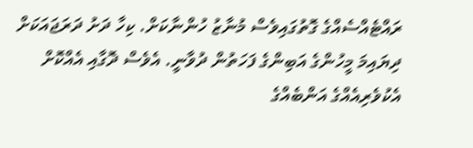ރައްޓެއްސެއްގެ ގޮތުގައިވެސް މުނާޒު ހުންނާކަށް. ކިހާ ދަށު ދަރަޖައަކަށް ދިޔައިމަ މީހުންގެ އަބިންގެ ފަހަތުން ދުވާނީ. އެވެސް ދޮގާއި އެއްކޮށް އެކުވެރިއެއްގެ އަންބެއްގެ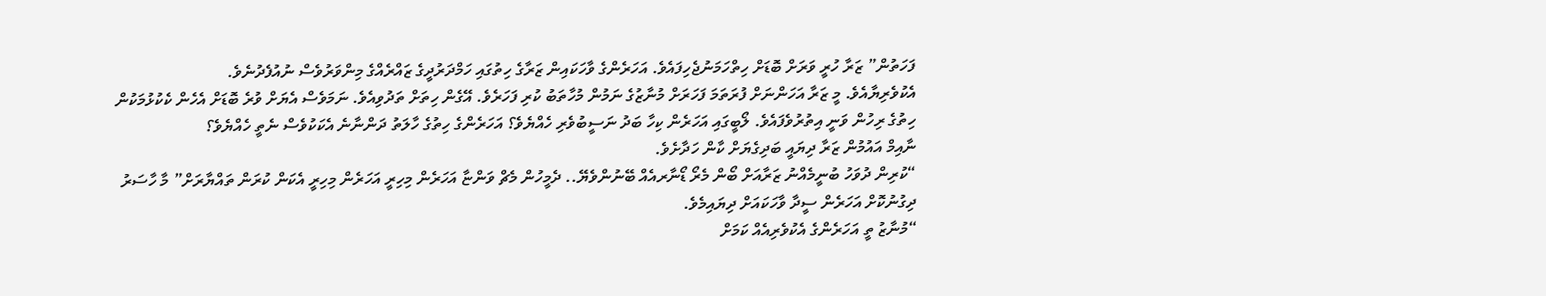ފަހަތުން” ޒަރާ ހުރީ ވަރަށް ބޮޑަށް ހިތްހަމަނުޖެހިފައެވެ. އަހަރެންގެ ވާހަކައިން ޒަރާގެ ހިތުގައި ހަމްދަރުދީގެ ޒައްރެއްގެ މިންވަރުވެސް ނުއުފެދުނެވެ.
އެކުވެރިޔާއެވެ. މީ ޒަރާ އަހަންނަށް ފުރަތަމަ ފަހަރަށް މުނާޒުގެ ނަމުން މުހާތަބު ކުރި ފަހަރެވެ. އޭގެން ހިތަށް ތަދުވިއެވެ. ނަމަވެސް އެޔަށް ވުރެ ބޮޑަށް އެހެން ކެކުޅުމަކުން ހިތުގެ ރިހުން ވަނީ އިތުރުވެފައެވެ. ލޯބީގައި އަހަރެން ކިހާ ބަދު ނަސީބުވެރި ހެއްޔެވެ؟ އަހަރެންގެ ހިތުގެ ހާލަތު ދަންނާނެ އެކަކުވެސް ނެތީ ހެއްޔެވެ؟
ނާއިމް އައުމުން ޒަރާ ދިޔައީ ބަދިގެޔަށް ކާން ހަދާށެވެ.
“ކުރިން ދުވަހު ބުނީމެއްނު ޒަރާއަށް ބޯން މެރޯ ޑޯނާރއެއް ބޭނުންވެޔޭ.. ދެމީހުން މެޗް ވަންޏާ އަހަރެން މިހިރީ އަހަރެން މިހިރީ އެކަން ކުރަން ތައްޔާރަށް” މާ ހާސަރު ދިގުނުކޮށް އަހަރެން ސީދާ ވާހަކައަށް ދިޔައިމެވެ.
“މުނާޒު ތީ އަހަރެންގެ އެކުވެރިއެއް ކަމަށް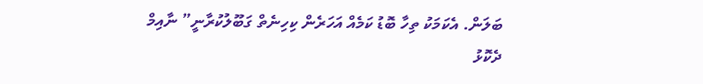ބަލަން. އެކަމަކު ތިހާ ބޮޑު ކަމެއް އަހަރެން ކިހިނެތް ގަބޫލުކުރާނީ” ނާއިމް ދެކޮޅު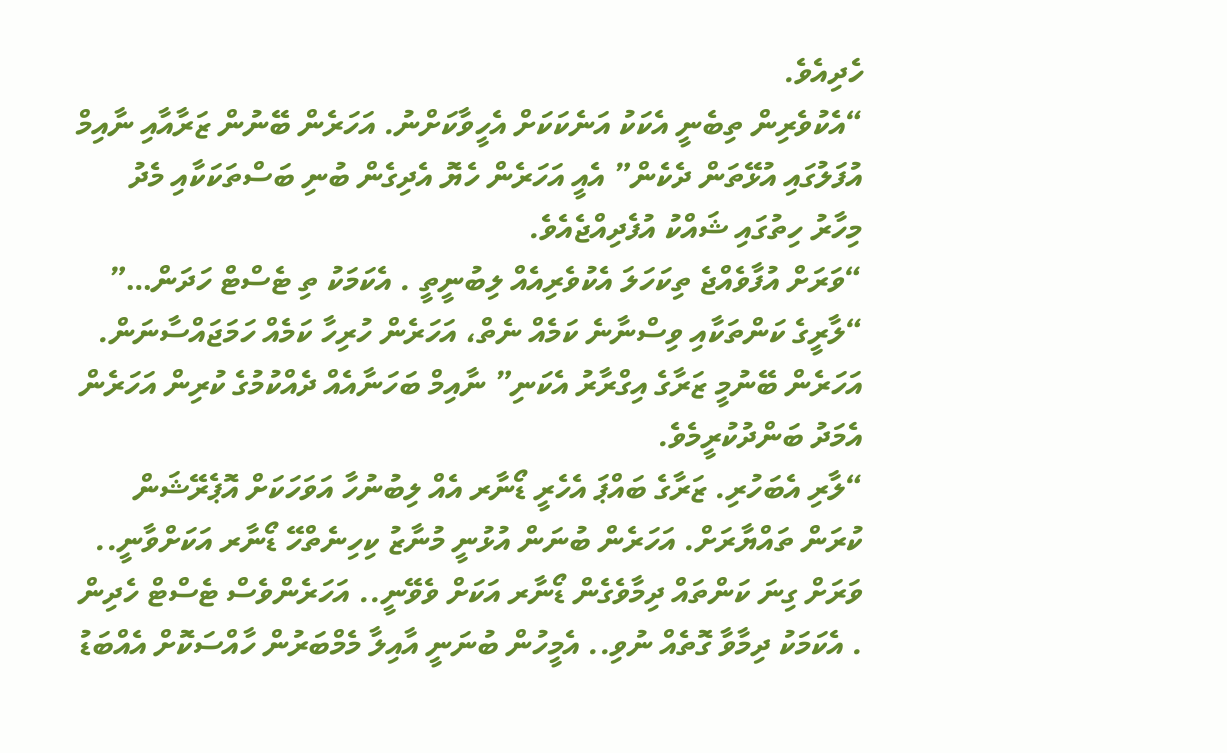ހެދިއެވެ.
“އެކުވެރިން ތިބެނީ އެކަކު އަނެކަކަށް އެހީވާކަށްނު. އަހަރެން ބޭނުން ޒަރާއާއި ނާއިމް އުފަލުގައި އުޅޭތަން ދެކެން” އެއީ އަހަރެން ހެޔޮ އެދިގެން ބުނި ބަސްތަކަކާއި މެދު މިހާރު ހިތުގައި ޝައްކު އުފެދިއްޖެއެވެ.
“ވަރަށް އުފާވެއްޖެ ތިކަހަލަ އެކުވެރިއެއް ލިބުނީތީ . އެކަމަކު ތި ޓެސްޓް ހަދަން…”
“ލާރީގެ ކަންތަކާއި ވިސްނާނެ ކަމެއް ނެތް، އަހަރެން ހުރިހާ ކަމެއް ހަމަޖައްސާނަން. އަހަރެން ބޭނުމީ ޒަރާގެ އިގްރާރު އެކަނި” ނާއިމް ބަހަނާއެއް ދެއްކުމުގެ ކުރިން އަހަރެން އެމަދު ބަންދުކުރީމެވެ.
“ލާރި އެބަހުރި. ޒަރާގެ ބައްޕަ އެހެރީ ޑޯނާރ އެއް ލިބުނުހާ އަވަހަކަށް އޮޕެރޭޝަން ކުރަން ތައްޔާރަށް. އަހަރެން ބުނަން އުޅުނީ މުނާޒު ކިހިނެތްހޭ ޑޯނާރ އަކަށްވާނީ.. ވަރަށް ގިނަ ކަންތައް ދިމާވެގެން ޑޯނާރ އަކަށް ވެވޭނީ.. އަހަރެންވެސް ޓެސްޓް ހެދިން . އެކަމަކު ދިމާވާ ގޮތެއް ނުވި.. އެމީހުން ބުނަނީ އާއިލާ މެމްބަރުން ހާއްސަކޮށް އެއްބަޑު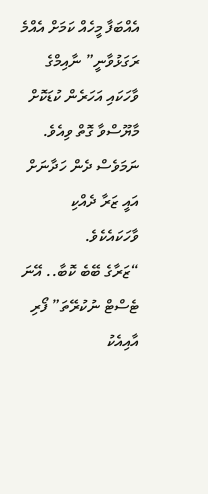އެއްބަފާ މީހެއް ކަމަށް އެއްމެ ރަގަޅުވާނީ” ނާއިމްގެ ވާހަކައި އަހަރެން ކުޑަކޮށް މާޔޫސްވާ ގޮތް ވިއެވެ. ނަމަވެސް ދެން ހަދާނަށް އައީ ޒަރާ ދެއްކި ވާހަކައެކެވެ.
“ޒަރާގެ ބޭބެ ކޮބާ.. އޭނަ ޓެސްޓް ނުކުރޭތަ” ފޯރި އާއިއެކު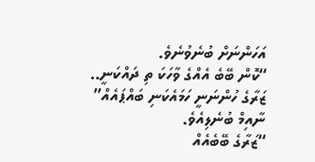އަހަންނަށް ބުނެވުނެވެ.
“ކޮން ބޭބެ އެއްގެ ވާހަކަ ތި ދައްކަނީ.. ޒަރާގެ ހުންނަނީ ހަމައެކަނި ބައްޕައެއް” ނާއިމް ބުނެލިއެވެ.
“ޒަރާގެ ބޭބެއެއް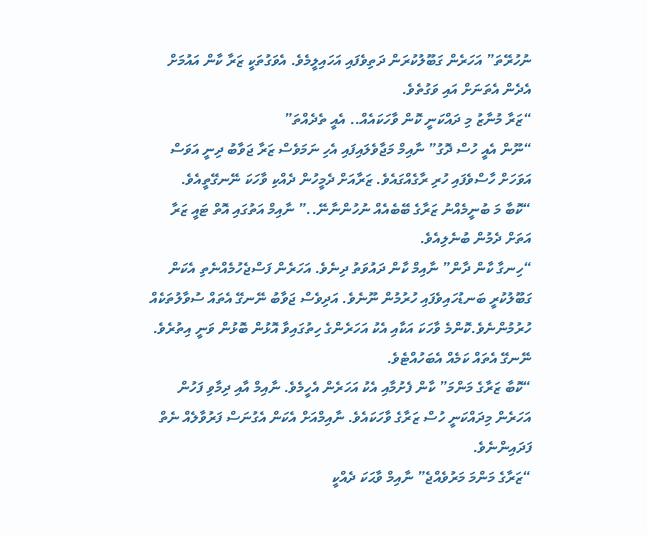ނުހުރޭތަ” އަހަރެން ގަބޫލުކުރަން ދަތިވެފައި އަހައިލީމެވެ. އެވަގުތަކީ ޒަރާ ކާން އައުމަށް އެދެން އެތަނަށް އައި ވަގުތެވެ.
“ޒަރާ މުނާޒު މި ދައްކަނީ ކޮން ވާހަކައެއް.. އެއީ ތެދެއްތަ”
“ނޫން އެއީ ހުސް ދޮގު” ނާއިމް މަޖާވެލައިފައި އެހި ނަމަވެސް ޒަރާ ޖަވާބު ދިނީ އަވަސް އަވަހަށް ހާސްވެފައި ހުރި ރާގެއްގައެވެ. ޒަރާއަށް ދެމީހުން ދެއްކި ވާހަކަ ނޭނގޭތީއެވެ.
“ކޮބާ މަ ބުނީމެއްނު ޒަރާގެ ބޭބެއެއް ނުހުންނާނޭ..” ނާއިމް އަތުގައި އޮތް ޓައީ ޒަރާ އަތަށް ދެމުން ބުނެލިއެވެ.
“ހިނގާ ކާން ދާން” ނާއިމް ކާން ދައުވަތު ދިނެވެ. އަހަރެން ފަސްޖެހުމެއްނެތި އެކަން ގަބޫލުކުރީ ބަނޑުހައިވެފައި ހުރުމުން ނޫނެވެ. އަދިވެސް ޖަވާބު ނޭނގޭ އެތައް ސުވާލުތަކެއް ހުރުމުންނެވެ.ކޮންމެ ވާހަކަ އަކާއި އެކު އަހަރެންގެ ހިތުގައިވާ އޮޅުން ބޮޅުން ވަނީ އިތުރެވެ. ނޭނގޭ އެތައް ކަމެއް އެބަހުއްޓެވެ.
“ކޮބާ ޒަރާގެ މަންމަ” ކާން ފެށުމާއި އެކު އަހަރެން އެހީމެވެ. ނާއިމް އާއި ދިމާވި ފަހުން އަހަރެން މިދައްކަނީ ހުސް ޒަރާގެ ވާހަކައެވެ. ނާއިމްއަށް އެކަން އެގުނަސް ފަރުވާލެއް ނެތް ފަދައިންނެވެ.
“ޒަރާގެ މަންމަ މަރުވެއްޖެ” ނާއިމް ވާޙަކަ ދެއްކީ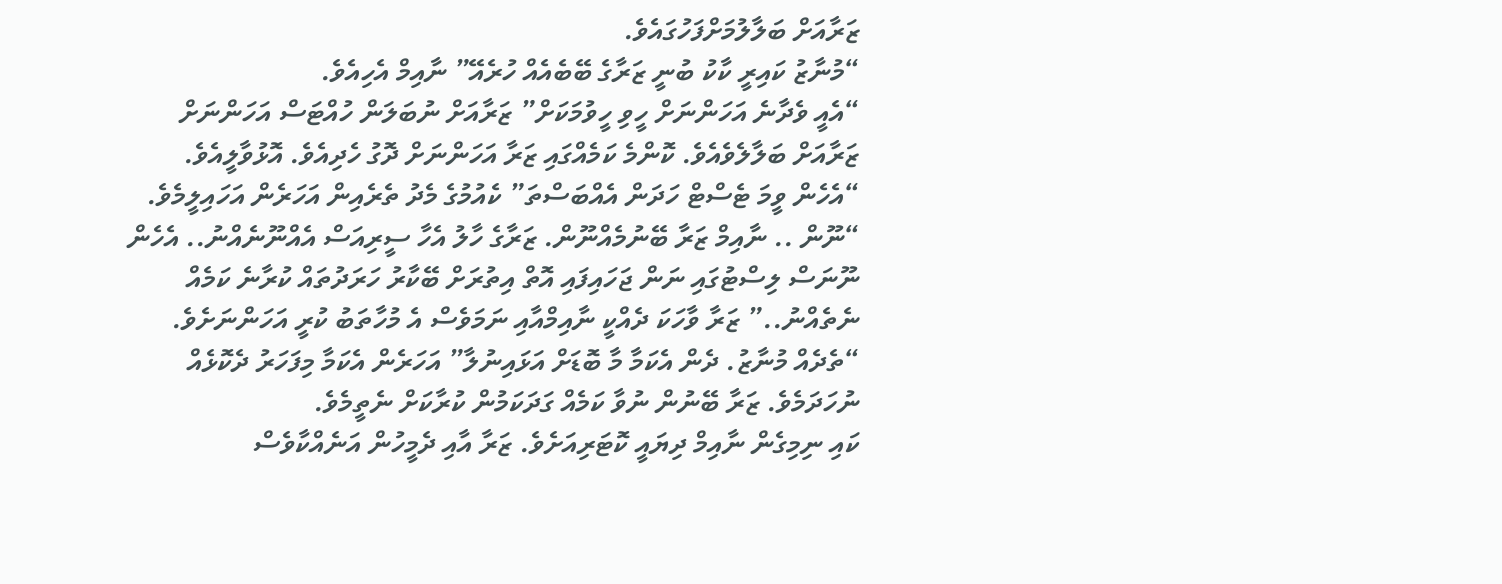ޒަރާއަށް ބަލާލުމަށްފަހުގައެވެ.
“މުނާޒު ކައިރީ ކާކު ބުނީ ޒަރާގެ ބޭބެއެއް ހުރެއޭ” ނާއިމް އެހިއެވެ.
“އެއީ ވެދާނެ އަހަންނަށް ހީވި ހީވުމަކަށް” ޒަރާއަށް ނުބަލަން ހުއްޓަސް އަހަންނަށް ޒަރާއަށް ބަލާލެވެއެވެ. ކޮންމެ ކަމެއްގައި ޒަރާ އަހަންނަށް ދޮގު ހެދިއެވެ. އޮޅުވާލީއެވެ.
“އެހެން ވީމަ ޓެސްޓް ހަދަން އެއްބަސްތަ” ކެއުމުގެ މެދު ތެރެއިން އަހަރެން އަހައިލީމެވެ.
“ނޫން .. ނާއިމް ޒަރާ ބޭނުމެއްނޫން. ޒަރާގެ ހާލު އެހާ ސީރިއަސް އެއްނޫނެއްނު.. އެހެން ނޫނަސް ލިސްޓުގައި ނަން ޖަހައިފައި އޮތް އިތުރަށް ބޭކާރު ހަރަދުތައް ކުރާނެ ކަމެއް ނެތެއްނު..” ޒަރާ ވާހަކަ ދެއްކީ ނާއިމްއާއި ނަމަވެސް އެ މުހާތަބު ކުރީ އަހަންނަށެވެ.
“ތެދެއް މުނާޒު. ދެން އެކަމާ މާ ބޮޑަށް އަޅައިނުލާ” އަހަރެން އެކަމާ މިފަހަރު ދެކޮޅެއް ނުހަދަމެވެ. ޒަރާ ބޭނުން ނުވާ ކަމެއް ގަދަކަމުން ކުރާކަށް ނެތީމެވެ.
ކައި ނިމިގެން ނާއިމް ދިޔައީ ކޮޓަރިއަށެވެ. ޒަރާ އާއި ދެމީހުން އަނެއްކާވެސް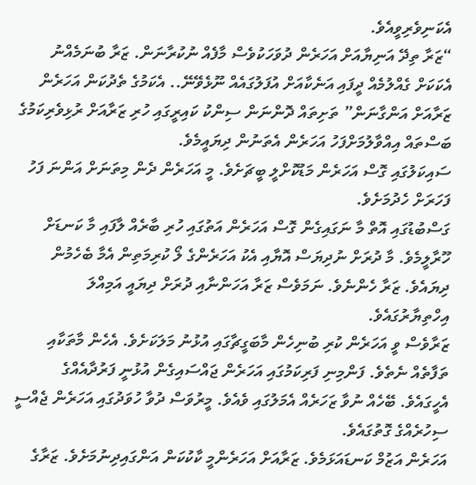އެކަނިވެރިވީއެވެ.
“ޒަރާ ތިދޭ އަނިޔާއަށް އަހަރެން ދުވަހަކުވެސް މާފެއް ނުކުރާނަން. ޒަރާ ބުނަމެއްނު އެކަކަށް ގެއްލުމެއް ދީފައި އަނެކާއަށް އުފަލުގައެއް ނޫޅެވޭނޭ.. އެކަމުގެ ތެދުކަން އަހަރެން ޒަރާއަށް އަންގާނަން” ތަށިތައް ދޮންނަން ސިންކު ކައިރީގައި ހުރި ޒަރާއަށް ރުޅިވެރިކަމުގެ ބަސްތައް އިއްވާލުމަށްފަހު އަހަރެން އެތަނުން ދިޔައީމެވެ.
ސައިކަލުގައި ގޮސް އަހަރެން މަޑުކޮށްލީ ބީޗަށެވެ. މީ އަހަރެން ދެން މިތަނަށް އަންނަ ފަހު ފަހަރަށް ހެދުމަށެވެ.
ގަސްބުޑުގައި އޮތް މާ ނަގައިގެން ގޮސް އަހަރެން އަތުގައި ހުރި ބާރެއް ލާފައި މާ ކަނޑަށް ހޫރާލީމެވެ. މާ ދުރަށް ނުދިޔަސް އޮޔާއި އެކު އަހަރެންގެ ލޯ ކުރިމަތިން އެމާ ބެހެމުން ދިޔައެވެ. ޒަރާ ހެންނެވެ. ނަމަވެސް ޒަރާ އަހަންނާއި ދުރަށް ދިޔައީ އަމިއްލަ އިހްތިޔާރުގައެވެ.
ޒަރާވެސް ވީ އަހަރެން ކުރި ބުނިހެން މާބަގީޗާގައި އުޅުނު މަލަކަށެވެ. އެހެން މާތަކާއި ތަފާތެއް ނެތެވެ. ފަންމިނި ފަރިކަމުގައި އަހަރެން ޖައްސައިގެން އުޅުނީ ފަރުދާއެއްގެ އެހީގައެވެ. ބޭހެއް ނުވާ ޒަހަރެއް އެމަލުގައި ވެއެވެ. މީރުވަސް ދުވާ ހުވަދުގައި އަހަރެން ޖެއްސީ ސިހުރެއްގެ ގޮތުގައެވެ.
އަހަރެން އަޒުމް ކަނޑައަޅަމެވެ. ޒަރާއަށް އަހަރެންމީ ކާކުކަން އަންގައިދިނުމަށެވެ. ޒަރާގެ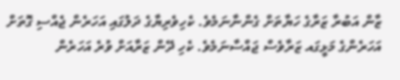ޒާން އަބުރާ ޒަރާގެ ހަޔާތަށް ގެންނާނަމެވެ. ކެހިވެރިޔާގެ ދަލުގައި އަހަރެން ޖެއްސި ގޮތަށް އަހަރެންގެ މަޅީގައ ޒަރާވެސް ޖައްސާނަމެވެ. ކެހި ދޭން ޒަރާއަށް ވުރެ އަހަރެން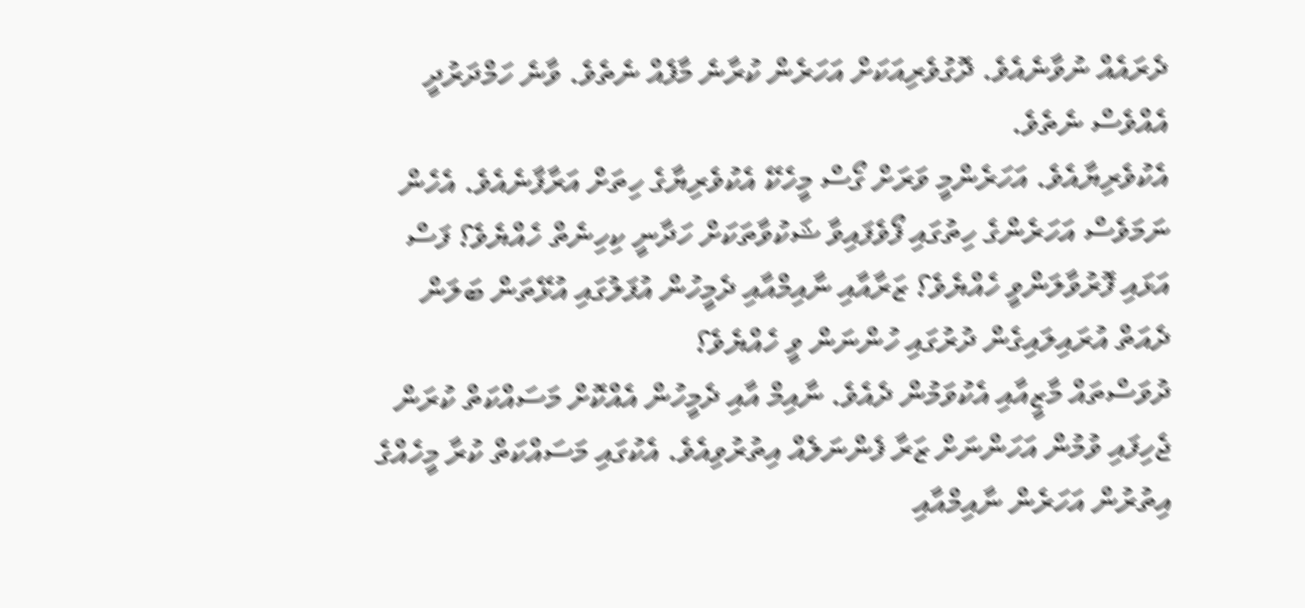ދެރައެއް ނުވާނެއެވެ. ދޮގުވެރިއަކަށް އަހަރެން ކުރާނެ މާފެއް ނެތެވެ. ވާނެ ހަމްދަރުދީ އެއްވެސް ނެތެވެ.
އެކުވެރިޔާއެވެ. އަހަރެންމީ ވަރަށް ގޯސް މީހެކޭ އެކުވެރިޔާގެ ހިތަށް އަރާފާނެއެވެ. އެހެން ނަމަވެސް އަހަރެންގެ ހިތުގައި ފޯވެފައިވާ ޝަކުވާތަކަށް ހަދާނީ ކިހިނެތް ހެއްޔެވެ؟ ފަސް އަޅައި ފޮރުވާލަންވީ ހެއްޔެވެ؟ ޒަރާއާއި ނާއިމްއާއި ދެމީހުން އުފަލުގައި އުޅޭތަން ބަލަން ދެއަތް އުރައިލައިގެން ދުރުގައި ހުންނަން ވީ ހެއްޔެވެ؟
ދުވަސްތައް މާޒީއާއި އެކުވަމުން ދެއެވެ. ނާއިމް އާއި ދެމީހުން އެއްކޮށް މަސައްކަތް ކުރަން ޖެހިފައި ވުމުން އަހަންނަށް ޒަރާ ފެންނަލެއް އިތުރުވިއެވެ. އެކުގައި މަސައްކަތް ކުރާ މީހެއްގެ އިތުރުން އަހަރެން ނާއިމްއާއި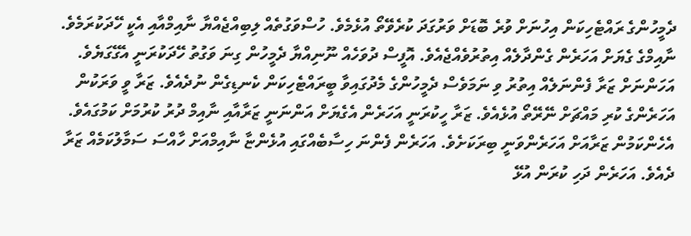ދެމީހުންގެ ރައްޓެހިކަން އިހުނަށް ވުރެ ބޮޑަށް ވަރުގަދަ ކުރެވޭތޯ އުޅެމެވެ. ހުސްވަގުތެއް ލިބިއްޖެއްޔާ ނާއިމްއާއި އެކީ ހޭދަކުރަމެވެ. ނާއިމްގެ ގެޔަށް އަހަރެން ގެންދާލެއް އިތުރުވެއްޖެއެވެ. އޮފީސް ދުވަހެއް ނޫނިއްޔާ ދެމީހުން ގިނަ ވަގުތު ހޭދަކުރަނީ އެގޭގަޔެވެ.
އަހަންނަށް ޒަރާ ފެންނަލެއް އިތުރު ވި ނަމަވެސް ދެމީހުންގެ މެދުގައިވާ ބީރައްޓެހިކަން ކެނޑިގެން ނުދެއެވެ. ޒަރާ ވީ ވަރަކުން އަހަރެންގެ ކުރި މައްޗަށް ނޭރޭތޯ އުޅެއެވެ. ޒަރާ ހީކުރަނީ އަހަރެން އެގެޔަށް އަންނަނީ ޒަރާއާއި ނާއިމް ދުރު ކުރުމަށް ކަމުގައެވެ. އެހެންކަމުން ޒަރާއަށް އަހަރެންވަނީ ބިރަކަށެވެ. އަހަރެން ފެންނަ ހިސާބެއްގައި އުޅެންޏާ ނާއިމްއަށް ހާއްސަ ސަމާލުކަމެއް ޒަރާ ދެއެވެ. އަހަރެން ދަހި ކުރަން އުޅޭ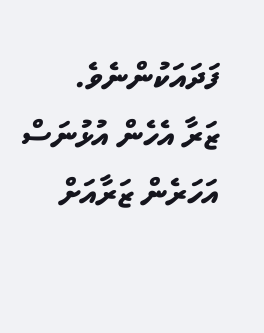ފަދައަކުންނެވެ.
ޒަރާ އެހެން އުޅުނަސް އަހަރެން ޒަރާއަށް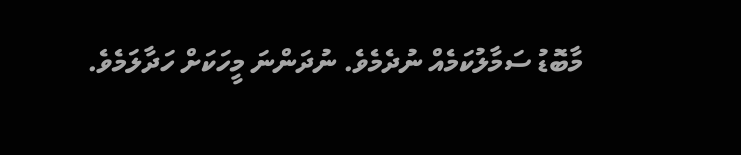މާބޮޑު ސަމާލުކަމެއް ނުދެމެވެ. ނުދަންނަ މީހަކަށް ހަދާލަމެވެ.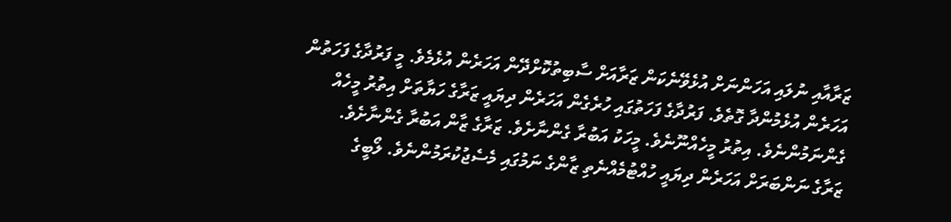ޒަރާއާއި ނުލައި އަހަންނަށް އުޅެވޭނެކަން ޒަރާއަށް ސާބިތުކޮށްދޭން އަހަރެން އުޅެމެވެ. މީ ފަރުދާގެ ފަހަތުން އަހަރެން އުޅެމުންދާ ގޮތެވެ. ފަރުދާގެ ފަހަތުގައި ހުރެގެން އަހަރެން ދިޔައީ ޒަރާގެ ހަޔާތަށް އިތުރު މީހެއް ގެންނަމުންނެވެ. އިތުރު މީހެއްނޫނެވެ. މީހަކު އަބުރާ ގެންނާށެވެ. ޒަރާގެ ޒާން އަބުރާ ގެންނާށެވެ.
ޒަރާގެ ނަންބަރަށް އަހަރެން ދިޔައީ ހުއްޓުމެއްނެތި ޒާންގެ ނަމުގައި މެސެޖުކުރަމުންނެވެ. ލޯބީގެ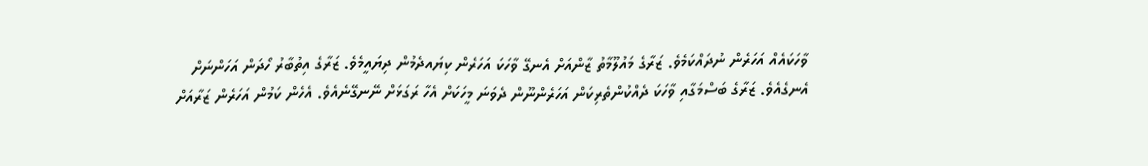ވާހަކައެއް އަހަރެން ނުދައްކަމެވެ. ޒަރާގެ މައުލޫމާތު ޒާންއަށް އެނގޭ ވާހަކަ އަހަރެން ކިޔައދެމުން ދިޔައީމެވެ. ޒަރާގެ އިތުބާރު ހޯދަން އަހަންނަށް އެނގެއެވެ. ޒަރާގެ ބަސްމަގާއި ވާހަކަ ދެއްކުންތެރިކަން އަހަރެންނޫން ދެވަނަ މީހަކަށް އެހާ ރަގަޅަށް ނޭނގޭނެއެވެ. އެހެން ކަމުން އަހަރެން ޒަރާއަށް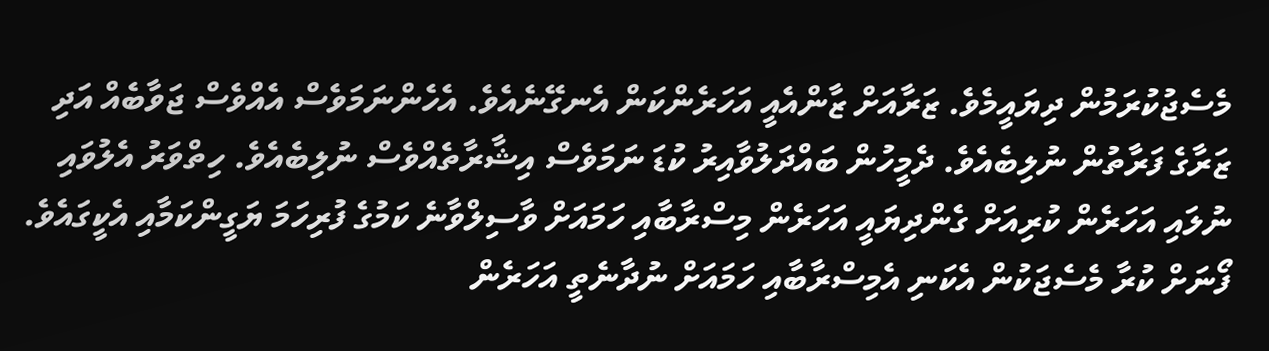މެސެޖުކުރަމުން ދިޔައީމެވެ. ޒަރާއަށް ޒާންއެއީ އަހަރެންކަން އެނގޭނެއެވެ. އެހެންނަމަވެސް އެއްވެސް ޖަވާބެއް އަދި ޒަރާގެ ފަރާތުން ނުލިބެއެވެ. ދެމީހުން ބައްދަލުވާއިރު ކުޑަ ނަމަވެސް އިޝާރާތެއްވެސް ނުލިބެއެވެ. ހިތްވަރު އެލުވައި ނުލައި އަހަރެން ކުރިއަށް ގެންދިޔައީ އަހަރެން މިސްރާބާއި ހަމައަށް ވާސިލްވާނެ ކަމުގެ ފުރިހަމަ ޔަގީންކަމާއި އެކީގައެވެ.
ފޯނަށް ކުރާ މެސެޖަކުން އެކަނި އެމިސްރާބާއި ހަމައަށް ނުދާނެތީ އަހަރެން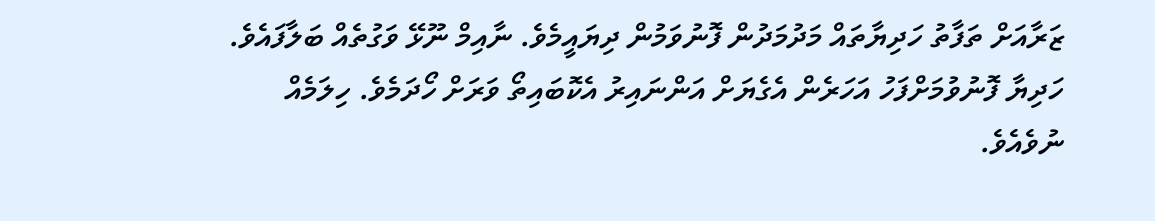ޒަރާއަށް ތަފާތު ހަދިޔާތައް މަދުމަދުން ފޮނުވަމުން ދިޔައީމެވެ. ނާއިމް ނޫޅޭ ވަގުތެއް ބަލާފައެވެ. ހަދިޔާ ފޮނުވުމަށްފަހު އަހަރެން އެގެޔަށް އަންނައިރު އެކޮބައިތޯ ވަރަށް ހޯދަމެވެ. ހިލަމެއް ނުވެއެވެ.